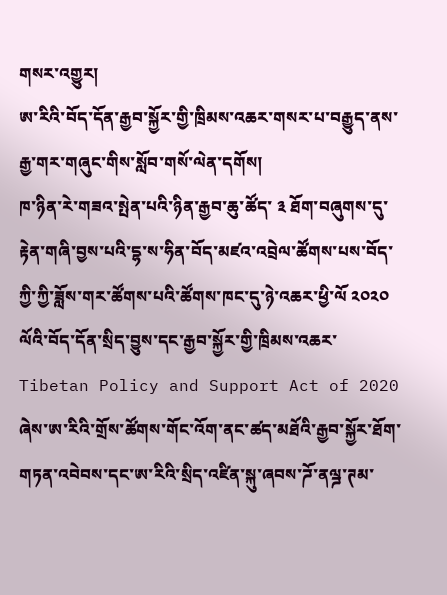གསར་འགྱུར།
ཨ་རིའི་བོད་དོན་རྒྱབ་སྐྱོར་གྱི་ཁྲིམས་འཆར་གསར་པ་བརྒྱུད་ནས་རྒྱ་གར་གཞུང་གིས་སློབ་གསོ་ལེན་དགོས།
ཁ་ཉིན་རེ་གཟའ་སྤེན་པའི་ཉིན་རྒྱབ་ཆུ་ཚོད་ ༣ ཐོག་བཞུགས་དུ་རྟེན་གཞི་བྱས་པའི་དྷ་ས་ཧིན་བོད་མཛའ་འབྲེལ་ཚོགས་པས་བོད་ཀྱི་ཀྱི་ཟློས་གར་ཚོགས་པའི་ཚོགས་ཁང་དུ་ཉེ་འཆར་ཕྱི་ལོ ༢༠༢༠ ལོའི་བོད་དོན་སྲིད་བྱུས་དང་རྒྱབ་སྐྱོར་གྱི་ཁྲིམས་འཆར་ Tibetan Policy and Support Act of 2020 ཞེས་ཨ་རིའི་གྲོས་ཚོགས་གོང་འོག་ནང་ཚད་མཐོའི་རྒྱབ་སྐྱོར་ཐོག་གཏན་འབེབས་དང་ཨ་རིའི་སྲིད་འཛིན་སྐུ་ཞབས་ཌོ་ནལྜ་ཊམ་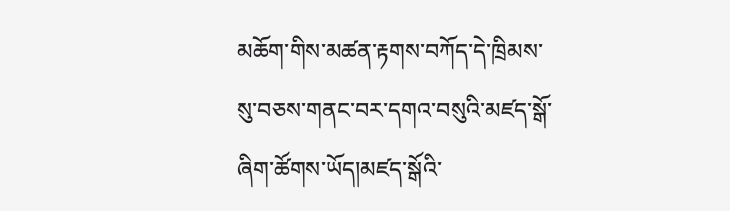མཆོག་གིས་མཚན་རྟགས་བཀོད་དེ་ཁྲིམས་སུ་བཅས་གནང་བར་དགའ་བསུའི་མཛད་སྒོ་ཞིག་ཚོགས་ཡོད།མཛད་སྒོའི་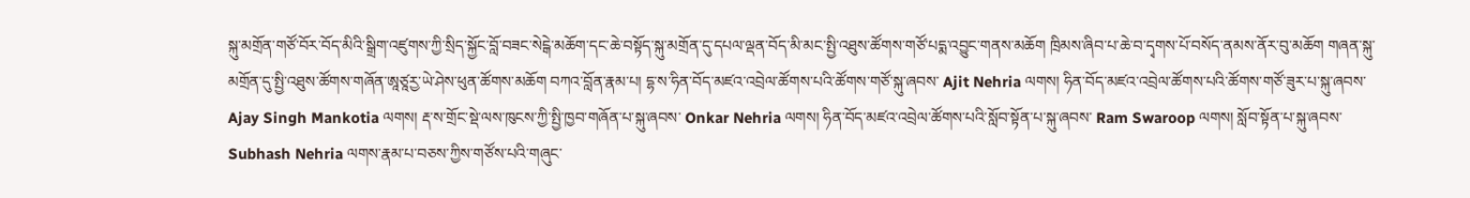སྐུ་མགྲོན་གཙོ་བོར་བོད་མིའི་སྒྲིག་འཛུགས་ཀྱི་སྲིད་སྐྱོང་བློ་བཟང་སེངྒེ་མཆོག་དང་ཆེ་བསྟོད་སྐུ་མགྲོན་དུ་དཔལ་ལྡན་བོད་མི་མང་སྤྱི་འཐུས་ཚོགས་གཙོ་པདྨ་འབྱུང་གནས་མཆོག ཁྲིམས་ཞིབ་པ་ཆེ་བ་དྭགས་པོ་བསོད་ནམས་ནོར་བུ་མཆོག གཞན་སྐུ་མགྲོན་དུ་སྤྱི་འཐུས་ཚོགས་གཞོན་ཨཱཙཱརྱ་ཡེ་ཤེས་ཕུན་ཚོགས་མཆོག བཀའ་བློན་རྣམ་པ། དྷ་ས་ཧིན་བོད་མཛའ་འབྲེལ་ཚོགས་པའི་ཚོགས་གཙོ་སྐུ་ཞབས་ Ajit Nehria ལགས། ཧིན་བོད་མཛའ་འབྲེལ་ཚོགས་པའི་ཚོགས་གཙོ་ཟུར་པ་སྐུ་ཞབས་ Ajay Singh Mankotia ལགས། རྡ་ས་གྲོང་སྡེ་ལས་ཁུངས་ཀྱི་སྤྱི་ཁྱབ་གཞོན་པ་སྐུ་ཞབས་ Onkar Nehria ལགས། ཧིན་བོད་མཛའ་འབྲེལ་ཚོགས་པའི་སློབ་སྟོན་པ་སྐུ་ཞབས་ Ram Swaroop ལགས། སློབ་སྟོན་པ་སྐུ་ཞབས་ Subhash Nehria ལགས་རྣམ་པ་བཅས་ཀྱིས་གཙོས་པའི་གཞུང་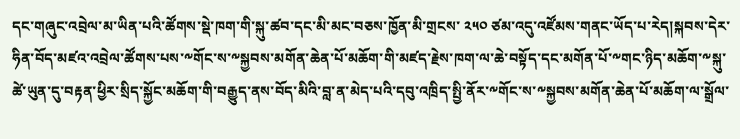དང་གཞུང་འབྲེལ་མ་ཡིན་པའི་ཚོགས་སྡེ་ཁག་གི་སྐུ་ཚབ་དང་མི་མང་བཅས་ཁྱོན་མི་གྲངས་ ༢༥༠ ཙམ་འདུ་འཛོམས་གནང་ཡོད་པ་རེད།སྐབས་དེར་ཧིན་བོད་མཛའ་འབྲེལ་ཚོགས་པས་༸གོང་ས་༸སྐྱབས་མགོན་ཆེན་པོ་མཆོག་གི་མཛད་རྗེས་ཁག་ལ་ཆེ་བསྟོད་དང་མགོན་པོ་༸གང་ཉིད་མཆོག་༸སྐུ་ཚེ་ཡུན་དུ་བརྟན་ཕྱིར་སྲིད་སྐྱོང་མཆོག་གི་བརྒྱུད་ནས་བོད་མིའི་བླ་ན་མེད་པའི་དབུ་འཁྲིད་སྤྱི་ནོར་༸གོང་ས་༸སྐྱབས་མགོན་ཆེན་པོ་མཆོག་ལ་སྒྲོལ་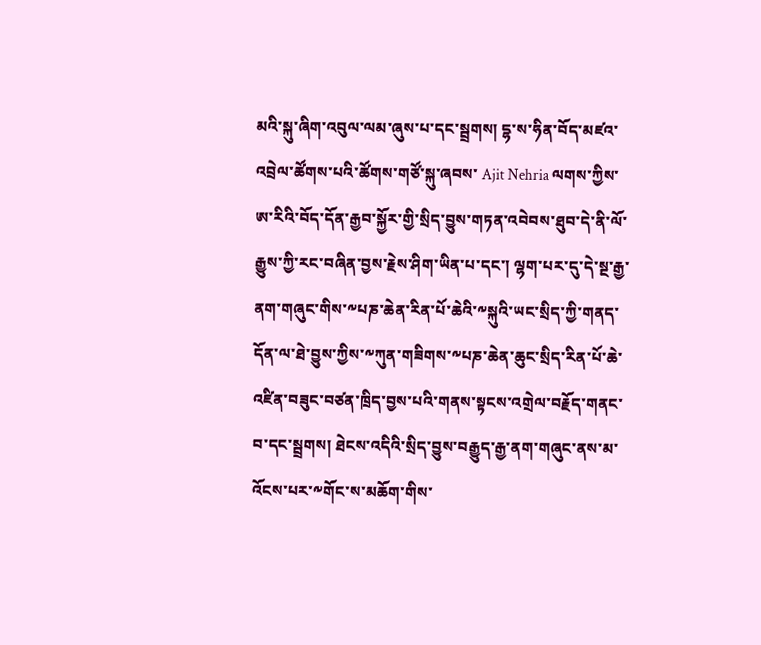མའི་སྐུ་ཞིག་འབུལ་ལམ་ཞུས་པ་དང་སྦྲགས། དྷ་ས་ཧིན་བོད་མཛའ་འབྲེལ་ཚོགས་པའི་ཚོགས་གཙོ་སྐུ་ཞབས་ Ajit Nehria ལགས་ཀྱིས་ཨ་རིའི་བོད་དོན་རྒྱབ་སྐྱོར་གྱི་སྲིད་བྱུས་གཏན་འབེབས་ཐུབ་དེ་ནི་ལོ་རྒྱུས་ཀྱི་རང་བཞིན་བྱས་རྗེས་ཤིག་ཡིན་པ་དང་། ལྷག་པར་དུ་དེ་སྔ་རྒྱ་ནག་གཞུང་གིས་༸པཎ་ཆེན་རིན་པོ་ཆེའི་༸སྐུའི་ཡང་སྲིད་ཀྱི་གནད་དོན་ལ་ཐེ་བྱུས་ཀྱིས་༸ཀུན་གཟིགས་༸པཎ་ཆེན་ཆུང་སྲིད་རིན་པོ་ཆེ་འཛིན་བཟུང་བཙན་ཁྲིད་བྱས་པའི་གནས་སྟངས་འགྲེལ་བརྗོད་གནང་བ་དང་སྦྲགས། ཐེངས་འདིའི་སྲིད་བྱུས་བརྒྱུད་རྒྱ་ནག་གཞུང་ནས་མ་འོངས་པར་༸གོང་ས་མཆོག་གིས་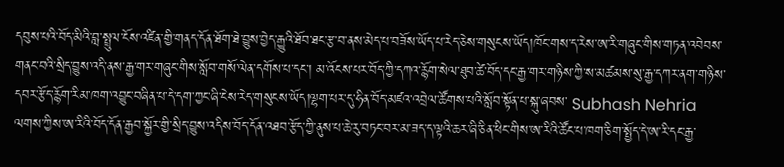དབུས་པའི་བོད་མིའི་བླ་སྤྲུལ་ངོས་འཛིན་གྱི་གནད་དོན་ཐོག་ཐེ་བྱུས་བྱེད་རྒྱུའི་ཐོབ་ཐང་རྩ་བ་ནས་མེད་པ་བཟོས་ཡོད་པ་རེད་ཅེས་གསུངས་ཡོད།ཁོང་གས་ད་རེས་ཨ་རི་གཞུང་གིས་གཏན་འབེབས་གནང་བའི་སྲིད་བྱུས་འདི་ནས་རྒྱ་གར་གཞུང་གིས་སློབ་གསོ་ལེན་དགོས་པ་དང་། མ་འོངས་པར་བོད་ཀྱི་དཀའ་རྙོག་སེལ་ཐུབ་ཚེ་བོད་དང་རྒྱ་གར་གཉིས་ཀྱི་ས་མཚམས་སུ་རྒྱ་དཀར་ནག་གཉིས་དབར་རྩོད་རྙོག་རིམ་ཁག་འབྱུང་བཞིན་པ་དེ་དག་ཀྱང་ཞི་ངེས་རེད་གསུངས་ཡོད།ལྷག་པར་དུ་ཧིན་བོད་མཛའ་འབྲེལ་ཚོགས་པའི་སློབ་སྟོན་པ་སྐུ་ཞབས་ Subhash Nehria ལགས་ཀྱིས་ཨ་རིའི་བོད་དོན་རྒྱབ་སྐྱོར་གྱི་སྲིད་བྱུས་འདིས་བོད་དོན་འཐབ་རྩོད་ཀྱི་ནུས་པ་ཆེ་རུ་བཏང་བར་མ་ཟད་ད་ལྟའི་ཆར་ཞི་ཅིན་ཕིང་གིས་ཨ་རིའི་ཚོང་པ་ཁག་ཅིག་སྤྱོད་དེ་ཨ་རི་དང་རྒྱ་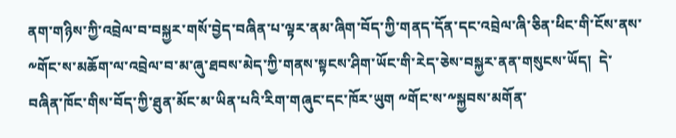ནག་གཉིས་ཀྱི་འབྲེལ་བ་བསྐྱར་གསོ་བྱེད་བཞིན་པ་ལྟར་ནམ་ཞིག་བོད་ཀྱི་གནད་དོན་དང་འབྲེལ་ཞི་ཅིན་ཕིང་གི་ངོས་ནས་༸གོང་ས་མཆོག་ལ་འབྲེལ་བ་མ་ཞུ་ཐབས་མེད་ཀྱི་གནས་སྟངས་ཤིག་ཡོང་གི་རེད་ཅེས་བསྐྱར་ནན་གསུངས་ཡོད།  དེ་བཞིན་ཁོང་གིས་བོད་ཀྱི་ཐུན་མོང་མ་ཡིན་པའི་རིག་གཞུང་དང་ཁོར་ཡུག ༸གོང་ས་༸སྐྱབས་མགོན་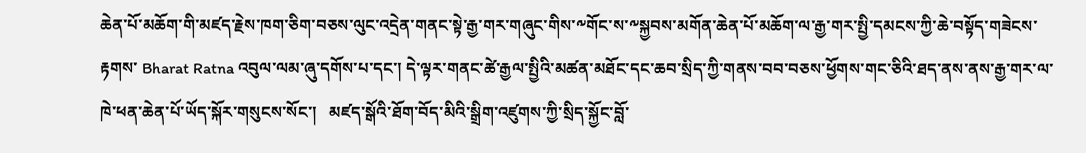ཆེན་པོ་མཆོག་གི་མཛད་རྗེས་ཁག་ཅིག་བཅས་ལུང་འདྲེན་གནང་སྟེ་རྒྱ་གར་གཞུང་གིས་༸གོང་ས་༸སྐྱབས་མགོན་ཆེན་པོ་མཆོག་ལ་རྒྱ་གར་སྤྱི་དམངས་ཀྱི་ཆེ་བསྟོད་གཟེངས་རྟགས་ Bharat Ratna འབུལ་ལམ་ཞུ་དགོས་པ་དང་། དེ་ལྟར་གནང་ཚེ་རྒྱལ་སྤྱིའི་མཚན་མཐོང་དང་ཆབ་སྲིད་ཀྱི་གནས་བབ་བཅས་ཕྱོགས་གང་ཅིའི་ཐད་ནས་ནས་རྒྱ་གར་ལ་ཁེ་ཕན་ཆེན་པོ་ཡོད་སྐོར་གསུངས་སོང་།   མཛད་སྒོའི་ཐོག་བོད་མིའི་སྒྲིག་འཛུགས་ཀྱི་སྲིད་སྐྱོང་བློ་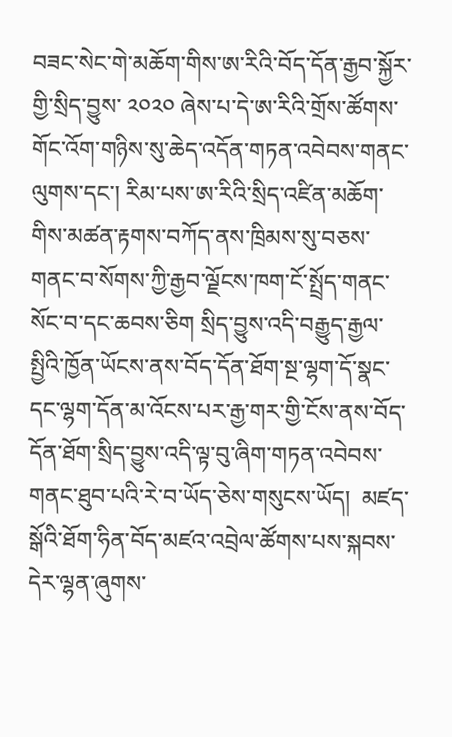བཟང་སེང་གེ་མཆོག་གིས་ཨ་རིའི་བོད་དོན་རྒྱབ་སྐྱོར་གྱི་སྲིད་བྱུས་ ༢༠༢༠ ཞེས་པ་དེ་ཨ་རིའི་གྲོས་ཚོགས་གོང་འོག་གཉིས་སུ་ཆེད་འདོན་གཏན་འབེབས་གནང་ལུགས་དང་། རིམ་པས་ཨ་རིའི་སྲིད་འཛིན་མཆོག་གིས་མཚན་རྟགས་བཀོད་ནས་ཁྲིམས་སུ་བཅས་གནང་བ་སོགས་ཀྱི་རྒྱབ་ལྗོངས་ཁག་ངོ་སྤྲོད་གནང་སོང་བ་དང་ཆབས་ཅིག སྲིད་བྱུས་འདི་བརྒྱུད་རྒྱལ་སྤྱིའི་ཁྱོན་ཡོངས་ནས་བོད་དོན་ཐོག་སྔ་ལྷག་དོ་སྣང་དང་ལྷག་དོན་མ་འོངས་པར་རྒྱ་གར་གྱི་ངོས་ནས་བོད་དོན་ཐོག་སྲིད་བྱུས་འདི་ལྟ་བུ་ཞིག་གཏན་འབེབས་གནང་ཐུབ་པའི་རེ་བ་ཡོད་ཅེས་གསུངས་ཡོད།  མཛད་སྒོའི་ཐོག་ཧིན་བོད་མཛའ་འབྲེལ་ཚོགས་པས་སྐབས་དེར་ལྷན་ཞུགས་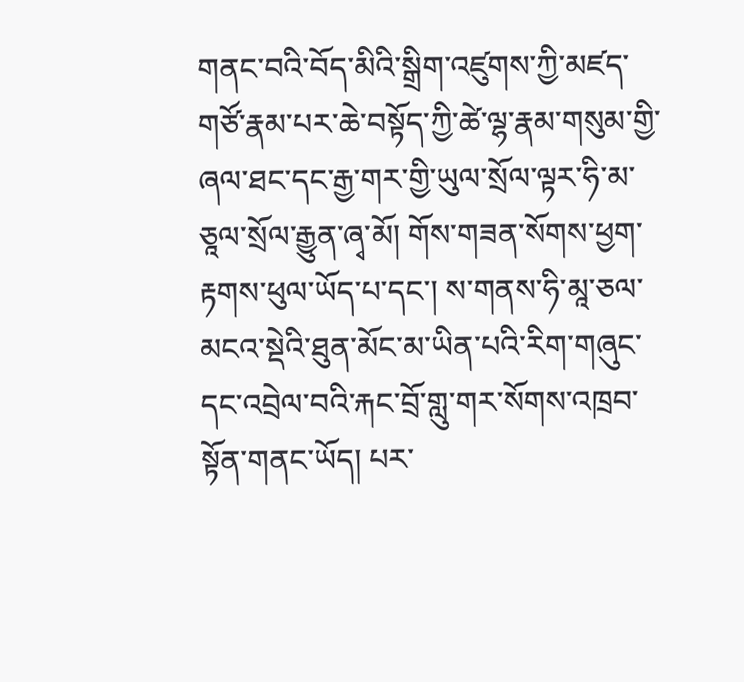གནང་བའི་བོད་མིའི་སྒྲིག་འཛུགས་ཀྱི་མཛད་གཙོ་རྣམ་པར་ཆེ་བསྟོད་ཀྱི་ཚེ་ལྷ་རྣམ་གསུམ་གྱི་ཞལ་ཐང་དང་རྒྱ་གར་གྱི་ཡུལ་སྲོལ་ལྟར་ཧི་མ་ཅཱལ་སྲོལ་རྒྱུན་ཞྭ་མོ། གོས་གཟན་སོགས་ཕྱག་རྟགས་ཕུལ་ཡོད་པ་དང་། ས་གནས་ཧི་མཱ་ཅལ་མངའ་སྡེའི་ཐུན་མོང་མ་ཡིན་པའི་རིག་གཞུང་དང་འབྲེལ་བའི་རྐང་བྲོ་གླུ་གར་སོགས་འཁྲབ་སྟོན་གནང་ཡོད། པར་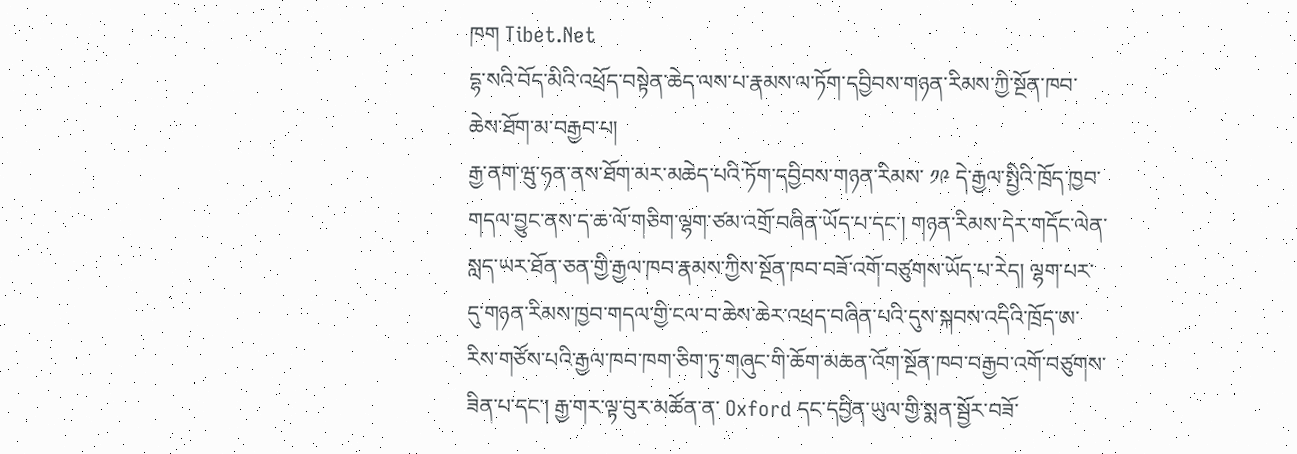ཁག Tibet.Net
དྷ་སའི་བོད་མིའི་འཕྲོད་བསྟེན་ཆེད་ལས་པ་རྣམས་ལ་ཏོག་དབྱིབས་གཉན་རིམས་ཀྱི་སྔོན་ཁབ་ཆེས་ཐོག་མ་བརྒྱབ་པ།
རྒྱ་ནག་ཝུ་ཧན་ནས་ཐོག་མར་མཆེད་པའི་ཏོག་དབྱིབས་གཉན་རིམས་ ༡༩ དེ་རྒྱལ་སྤྱིའི་ཁྲོད་ཁྱབ་གདལ་བྱུང་ནས་ད་ཆ་ལོ་གཅིག་ལྷག་ཙམ་འགྲོ་བཞིན་ཡོད་པ་དང་། གཉན་རིམས་དེར་གདོང་ལེན་སླད་ཡར་ཐོན་ཅན་གྱི་རྒྱལ་ཁབ་རྣམས་ཀྱིས་སྔོན་ཁབ་བཟོ་འགོ་བཙུགས་ཡོད་པ་རེད། ལྷག་པར་དུ་གཉན་རིམས་ཁྱབ་གདལ་གྱི་ངལ་བ་ཆེས་ཆེར་འཕྲད་བཞིན་པའི་དུས་སྐབས་འདིའི་ཁྲོད་ཨ་རིས་གཙོས་པའི་རྒྱལ་ཁབ་ཁག་ཅིག་ཏུ་གཞུང་གི་ཆོག་མཆན་འོག་སྔོན་ཁབ་བརྒྱབ་འགོ་བཙུགས་ཟིན་པ་དང་། རྒྱ་གར་ལྟ་བུར་མཚོན་ན་ Oxford དང་དབྱིན་ཡུལ་གྱི་སྨན་སྦྱོར་བཟོ་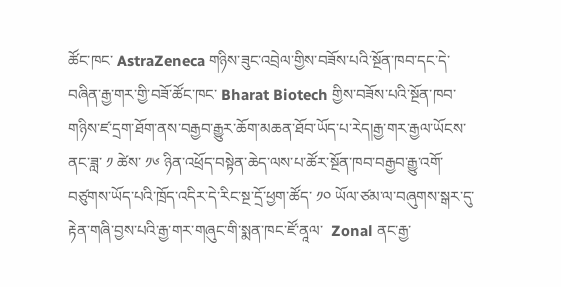ཚོང་ཁང་ AstraZeneca གཉིས་ཟུང་འབྲེལ་གྱིས་བཟོས་པའི་སྔོན་ཁབ་དང་དེ་བཞིན་རྒྱ་གར་གྱི་བཟོ་ཚོང་ཁང་ Bharat Biotech གྱིས་བཟོས་པའི་སྔོན་ཁབ་གཉིས་ཛ་དྲག་ཐོག་ནས་བརྒྱབ་རྒྱུར་ཆོག་མཆན་ཐོབ་ཡོད་པ་རེད།རྒྱ་གར་རྒྱལ་ཡོངས་ནང་ཟླ་ ༡ ཚེས་ ༡༦ ཉིན་འཕྲོད་བསྟེན་ཆེད་ལས་པ་ཚོར་སྔོན་ཁབ་བརྒྱབ་རྒྱུ་འགོ་བཙུགས་ཡོད་པའི་ཁྲོད་འདིར་དེ་རིང་སྔ་དྲོ་ཕྱག་ཚོད་ ༡༠ ཡོལ་ཙམ་ལ་བཞུགས་སྒར་དུ་རྟེན་གཞི་བྱས་པའི་རྒྱ་གར་གཞུང་གི་སྨན་ཁང་ཛོ་ནཱལ་  Zonal ནང་རྒྱ་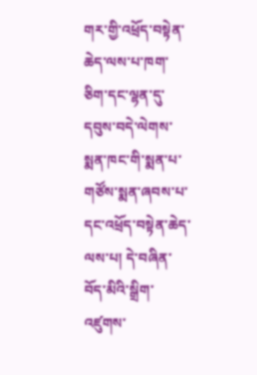གར་གྱི་འཕྲོད་བསྟེན་ཆེད་ལས་པ་ཁག་ཅིག་དང་ལྷན་དུ་དབུས་བདེ་ལེགས་སྨན་ཁང་གི་སྨན་པ་གཙོས་སྨན་ཞབས་པ་དང་འཕྲོད་བསྟེན་ཆེད་ལས་པ། དེ་བཞིན་བོད་མིའི་སྒྲིག་འཛུགས་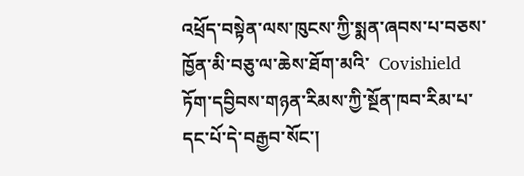འཕྲོད་བསྟེན་ལས་ཁུངས་ཀྱི་སྨན་ཞབས་པ་བཅས་ཁྱོན་མི་བཅུ་ལ་ཆེས་ཐོག་མའི་  Covishield ཏོག་དབྱིབས་གཉན་རིམས་ཀྱི་སྔོན་ཁབ་རིམ་པ་དང་པོ་དེ་བརྒྱབ་སོང་།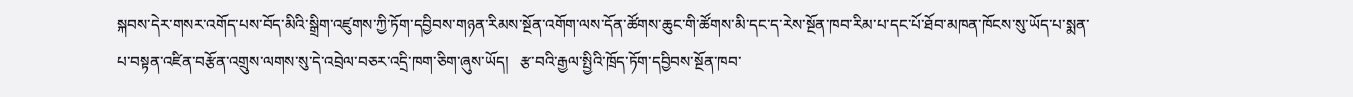སྐབས་དེར་གསར་འགོད་པས་བོད་མིའི་སྒྲིག་འཛུགས་ཀྱི་ཏོག་དབྱིབས་གཉན་རིམས་སྔོན་འགོག་ལས་དོན་ཚོགས་ཆུང་གི་ཚོགས་མི་དང་ད་རེས་སྔོན་ཁབ་རིམ་པ་དང་པོ་ཐོབ་མཁན་ཁོངས་སུ་ཡོད་པ་སྨན་པ་བསྟན་འཛིན་བརྩོན་འགྲུས་ལགས་སུ་དེ་འབྲེལ་བཅར་འདྲི་ཁག་ཅིག་ཞུས་ཡོད།   རྩ་བའི་རྒྱལ་སྤྱིའི་ཁྲོད་ཏོག་དབྱིབས་སྔོན་ཁབ་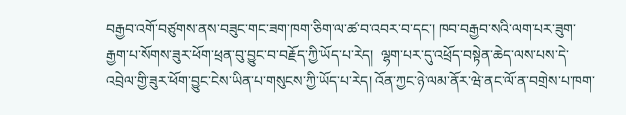བརྒྱབ་འགོ་བཙུགས་ནས་བཟུང་གང་ཟག་ཁག་ཅིག་ལ་ཚ་བ་འབར་བ་དང་། ཁབ་བརྒྱབ་སའི་ལག་པར་ཟུག་རྒྱག་པ་སོགས་ཟུར་ཕོག་ཕྲན་བུ་བྱུང་བ་བརྗོད་ཀྱི་ཡོད་པ་རེད།  ལྷག་པར་དུ་འཕྲོད་བསྟེན་ཆེད་ལས་པས་དེ་འབྲེལ་གྱི་ཟུར་ཕོག་བྱུང་ངེས་ཡིན་པ་གསུངས་ཀྱི་ཡོད་པ་རེད། འོན་ཀྱང་ཉེ་ལམ་ནོར་ཝེ་ནང་ལོ་ན་བགྲེས་པ་ཁག་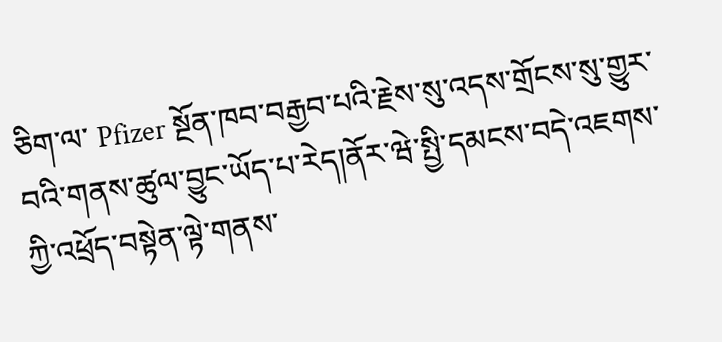ཅིག་ལ་ Pfizer སྔོན་ཁབ་བརྒྱབ་པའི་རྗེས་སུ་འདས་གྲོངས་སུ་གྱུར་བའི་གནས་ཚུལ་བྱུང་ཡོད་པ་རེད།ནོར་ཝེ་སྤྱི་དམངས་བདེ་འཇགས་ཀྱི་འཕྲོད་བསྟེན་ལྟེ་གནས་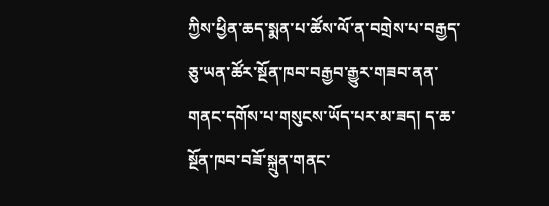ཀྱིས་ཕྱིན་ཆད་སྨན་པ་ཚོས་ལོ་ན་བགྲེས་པ་བརྒྱད་ཅུ་ཡན་ཚོར་སྔོན་ཁབ་བརྒྱབ་རྒྱུར་གཟབ་ནན་གནང་དགོས་པ་གསུངས་ཡོད་པར་མ་ཟད། ད་ཆ་སྔོན་ཁབ་བཟོ་སྐྲུན་གནང་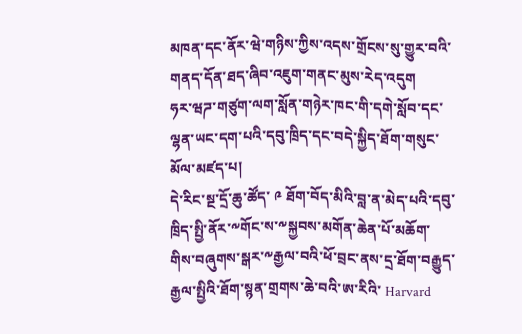མཁན་དང་ནོར་ཝེ་གཉིས་ཀྱིས་འདས་གྲོངས་སུ་གྱུར་བའི་གནད་དོན་ཐད་ཞིབ་འཇུག་གནང་མུས་རེད་འདུག
ཧར་ཝཌ་གཙུག་ལག་སློན་གཉེར་ཁང་གི་དགེ་སློབ་དང་ལྷན་ཡང་དག་པའི་དབུ་ཁྲིད་དང་བདེ་སྐྱིད་ཐོག་གསུང་མོལ་མཛད་པ།
དེ་རིང་སྔ་དྲོ་ཆུ་ཚོད་ ༩ ཐོག་བོད་མིའི་བླ་ན་མེད་པའི་དབུ་ཁྲིད་སྤྱི་ནོར་༸གོང་ས་༸སྐྱབས་མགོན་ཆེན་པོ་མཆོག་གིས་བཞུགས་སྒར་༸རྒྱལ་བའི་ཕོ་བྲང་ནས་དྲ་ཐོག་བརྒྱུད་རྒྱལ་སྤྱིའི་ཐོག་སྙན་གྲགས་ཆེ་བའི་ཨ་རིའི་ Harvard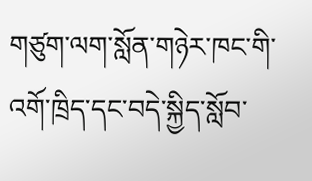གཙུག་ལག་སློན་གཉེར་ཁང་གི་འགོ་ཁྲིད་དང་བདེ་སྐྱིད་སློབ་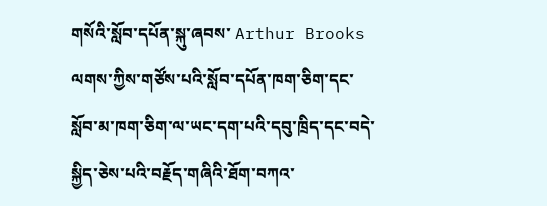གསོའི་སློབ་དཔོན་སྐུ་ཞབས་ Arthur Brooks ལགས་ཀྱིས་གཙོས་པའི་སློབ་དཔོན་ཁག་ཅིག་དང་སློབ་མ་ཁག་ཅིག་ལ་ཡང་དག་པའི་དབུ་ཁྲིད་དང་བདེ་སྐྱིད་ཅེས་པའི་བརྗོད་གཞིའི་ཐོག་བཀའ་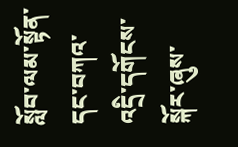སློབ་ལམ་སྟོན་དང་བཀའ་འདྲི་དགོངས་སྐོར་ཞུས་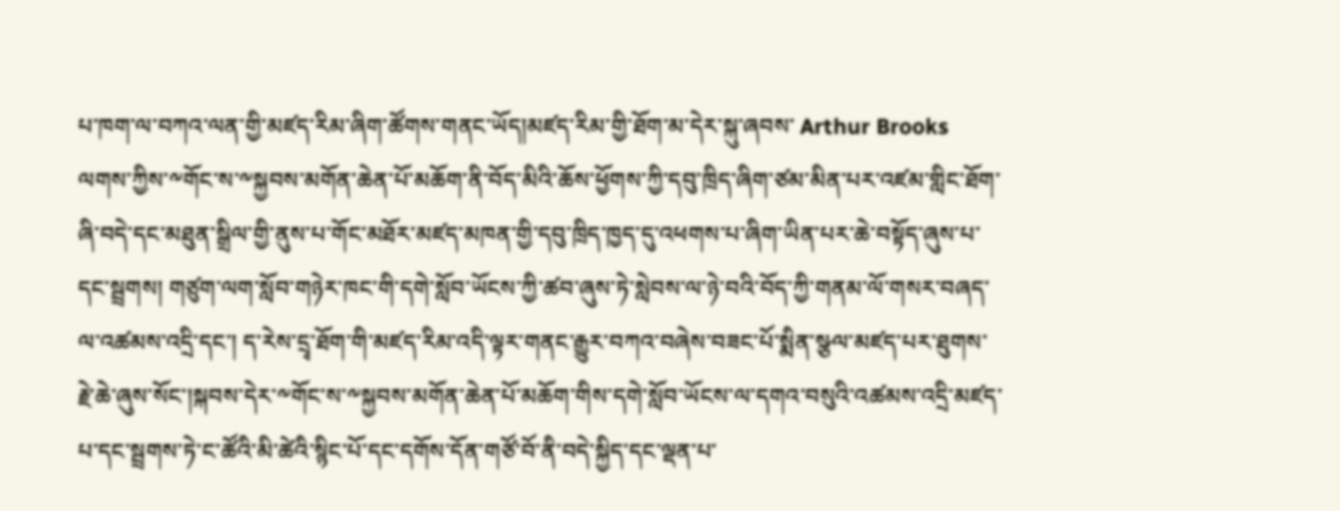པ་ཁག་ལ་བཀའ་ལན་གྱི་མཛད་རིམ་ཞིག་ཚོགས་གནང་ཡོད།མཛད་རིམ་གྱི་ཐོག་མ་དེར་སྐུ་ཞབས་ Arthur Brooks ལགས་ཀྱིས་༸གོང་ས་༸སྐྱབས་མགོན་ཆེན་པོ་མཆོག་ནི་བོད་མིའི་ཆོས་ཕྱོགས་ཀྱི་དབུ་ཁྲིད་ཞིག་ཙམ་མིན་པར་འཛམ་གླིང་ཐོག་ཞི་བདེ་དང་མཐུན་སྒྲིལ་གྱི་ནུས་པ་གོང་མཐོར་མཛད་མཁན་གྱི་དབུ་ཁྲིད་ཁྱད་དུ་འཕགས་པ་ཞིག་ཡིན་པར་ཆེ་བསྟོད་ཞུས་པ་དང་སྦྲགས། གཙུག་ལག་སློབ་གཉེར་ཁང་གི་དགེ་སློབ་ཡོངས་ཀྱི་ཚབ་ཞུས་ཏེ་སླེབས་ལ་ཉེ་བའི་བོད་ཀྱི་གནམ་ལོ་གསར་བཞད་ལ་འཚམས་འདྲི་དང་། ད་རེས་དྲྭ་ཐོག་གི་མཛད་རིམ་འདི་ལྟར་གནང་རྒྱུར་བཀའ་བཞེས་བཟང་པོ་སྨིན་སྩལ་མཛད་པར་ཐུགས་རྗེ་ཆེ་ཞུས་སོང་།སྐབས་དེར་༸གོང་ས་༸སྐྱབས་མགོན་ཆེན་པོ་མཆོག་གིས་དགེ་སློབ་ཡོངས་ལ་དགའ་བསུའི་འཚམས་འདྲི་མཛད་པ་དང་སྦྲགས་ཏེ་ང་ཚོའི་མི་ཚེའི་སྙིང་པོ་དང་དགོས་དོན་གཙོ་བོ་ནི་བདེ་སྐྱིད་དང་ལྡན་པ་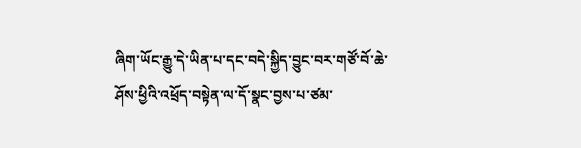ཞིག་ཡོང་རྒྱུ་དེ་ཡིན་པ་དང་བདེ་སྐྱིད་བྱུང་བར་གཙོ་བོ་ཆེ་ཤོས་ཕྱིའི་འཕྲོད་བསྟེན་ལ་དོ་སྣང་བྱས་པ་ཙམ་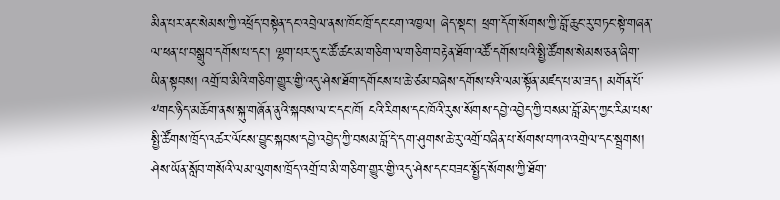མིན་པར་ནང་སེམས་ཀྱི་འཕྲོད་བསྟེན་དང་འབྲེལ་ནས་ཁོང་ཁྲོ་དང་ངག་འཁྱལ། ཞེད་སྡང་། ཕྲག་དོག་སོགས་ཀྱི་བློ་ཆུང་རུ་བཏང་སྟེ་གཞན་ལ་ཕན་པ་བསྒྲུབ་དགོས་པ་དང་། ལྷག་པར་དུ་ང་ཚོ་ཚང་མ་གཅིག་ལ་གཅིག་བརྟེན་ཐོག་འཚོ་དགོས་པའི་སྤྱི་ཚོགས་སེམས་ཅན་ཞིག་ཡིན་སྟབས། འགྲོ་བ་མིའི་གཅིག་གྱུར་གྱི་འདུ་ཤེས་ཐོག་དགོངས་པ་ཆེ་ཙམ་བཞེས་དགོས་པའི་ལམ་སྟོན་མཛད་པ་མ་ཟད། མགོན་པོ་༸གང་ཉིད་མཆོག་ནས་སྐུ་གཞོན་ནུའི་སྐབས་ལ་ང་དང་ཁོ། ངའི་རིགས་དང་ཁོའི་རུས་སོགས་དབྱེ་འབྱེད་ཀྱི་བསམ་བློ་མེད་ཀྱང་རིམ་པས་སྤྱི་ཚོགས་ཁྲོད་འཚར་ལོངས་བྱུང་སྐབས་དབྱེ་འབྱེད་ཀྱི་བསམ་བློ་དེ་དག་ཤུགས་ཆེ་རུ་འགྲོ་བཞིན་པ་སོགས་བཀའ་འགྲེལ་དང་སྦྲགས། ཤེས་ཡོན་སློབ་གསོའི་ལམ་ལུགས་ཁྲོད་འགྲོ་བ་མི་གཅིག་གྱུར་གྱི་འདུ་ཤེས་དང་བཟང་སྤྱོད་སོགས་ཀྱི་ཐོག་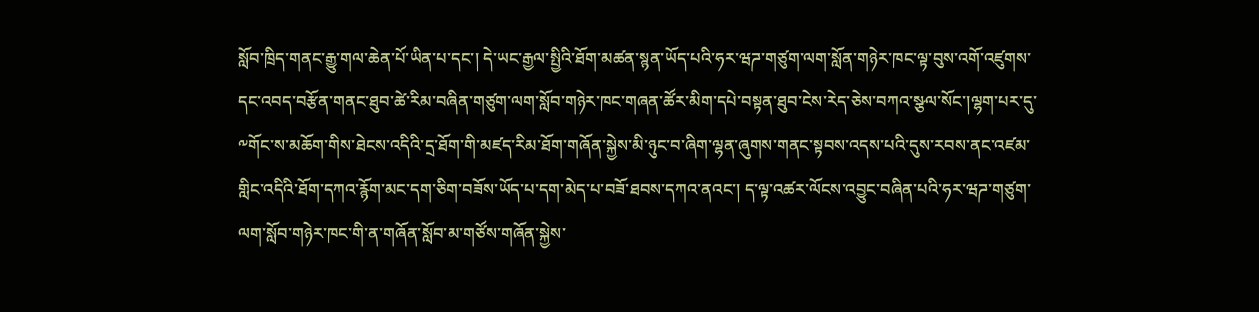སློབ་ཁྲིད་གནང་རྒྱུ་གལ་ཆེན་པོ་ཡིན་པ་དང་། དེ་ཡང་རྒྱལ་སྤྱིའི་ཐོག་མཚན་སྙན་ཡོད་པའི་ཧར་ཝཌ་གཙུག་ལག་སློན་གཉེར་ཁང་ལྟ་བུས་འགོ་འཛུགས་དང་འབད་བརྩོན་གནང་ཐུབ་ཚེ་རིམ་བཞིན་གཙུག་ལག་སློབ་གཉེར་ཁང་གཞན་ཚོར་མིག་དཔེ་བསྟན་ཐུབ་ངེས་རེད་ཅེས་བཀའ་སྩལ་སོང་།ལྷག་པར་དུ་༸གོང་ས་མཆོག་གིས་ཐེངས་འདིའི་དྲ་ཐོག་གི་མཛད་རིམ་ཐོག་གཞོན་སྐྱེས་མི་ཉུང་བ་ཞིག་ལྷན་ཞུགས་གནང་སྟབས་འདས་པའི་དུས་རབས་ནང་འཛམ་གླིང་འདིའི་ཐོག་དཀའ་རྙོག་མང་དག་ཅིག་བཟོས་ཡོད་པ་དག་མེད་པ་བཟོ་ཐབས་དཀའ་ནའང་། ད་ལྟ་འཚར་ལོངས་འབྱུང་བཞིན་པའི་ཧར་ཝཌ་གཙུག་ལག་སློབ་གཉེར་ཁང་གི་ན་གཞོན་སློབ་མ་གཙོས་གཞོན་སྐྱེས་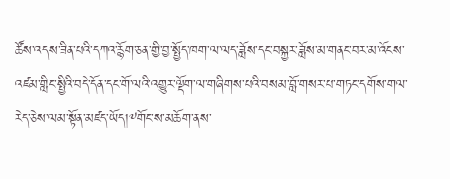ཚོས་འདས་ཟིན་པའི་དཀའ་རྙོག་ཅན་གྱི་བྱ་སྤྱོད་ཁག་ལ་ལད་ཟློས་དང་བསྐྱར་ཟློས་མ་གནང་བར་མ་འོངས་འཛམ་གླིང་སྤྱིའི་བདེ་དོན་དང་གོ་ལའི་འགྱུར་ལྡོག་ལ་གཞིགས་པའི་བསམ་བློ་གསར་པ་གཏང་དགོས་གལ་རེད་ཅེས་ལམ་སྟོན་མཛད་ཡོད།༸གོང་ས་མཆོག་ནས་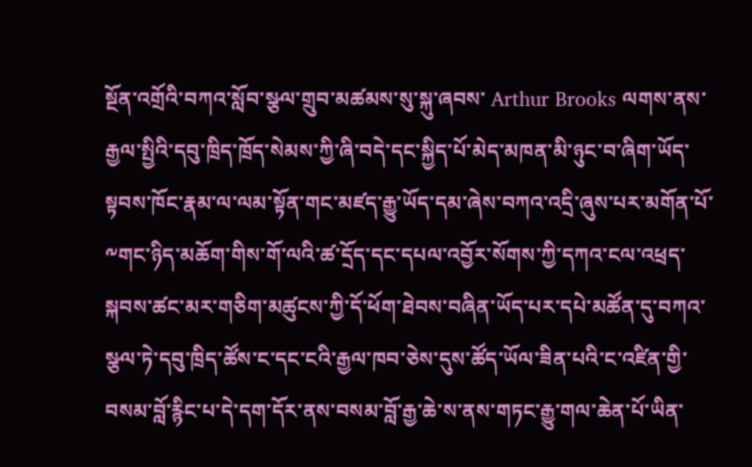སྔོན་འགྲོའི་བཀའ་སློབ་སྩལ་གྲུབ་མཚམས་སུ་སྐུ་ཞབས་ Arthur Brooks ལགས་ནས་རྒྱལ་སྤྱིའི་དབུ་ཁྲིད་ཁྲོད་སེམས་ཀྱི་ཞི་བདེ་དང་སྐྱིད་པོ་མེད་མཁན་མི་ཉུང་བ་ཞིག་ཡོད་སྟབས་ཁོང་རྣམ་ལ་ལམ་སྟོན་གང་མཛད་རྒྱུ་ཡོད་དམ་ཞེས་བཀའ་འདྲི་ཞུས་པར་མགོན་པོ་༸གང་ཉིད་མཆོག་གིས་གོ་ལའི་ཚ་དྲོད་དང་དཔལ་འབྱོར་སོགས་ཀྱི་དཀའ་ངལ་འཕྲད་སྐབས་ཚང་མར་གཅིག་མཚུངས་ཀྱི་དོ་ཕོག་ཐེབས་བཞིན་ཡོད་པར་དཔེ་མཚོན་དུ་བཀའ་སྩལ་ཏེ་དབུ་ཁྲིད་ཚོས་ང་དང་ངའི་རྒྱལ་ཁབ་ཅེས་དུས་ཚོད་ཡོལ་ཟིན་པའི་ང་འཛིན་གྱི་བསམ་བློ་རྙིང་པ་དེ་དག་དོར་ནས་བསམ་བློ་རྒྱ་ཆེ་ས་ནས་གཏང་རྒྱུ་གལ་ཆེན་པོ་ཡིན་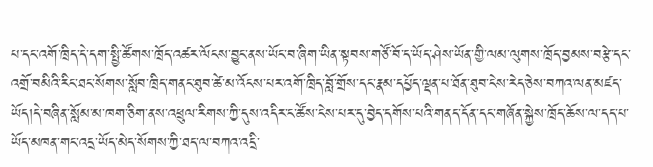པ་དང་འགོ་ཁྲིད་དེ་དག་སྤྱི་ཚོགས་ཁྲོད་འཚར་ལོངས་བྱུང་ནས་ཡོང་བ་ཞིག་ཡིན་སྟབས་གཙོ་བོ་ད་ཡོད་ཤེས་ཡོན་གྱི་ལམ་ལུགས་ཁྲོད་བྱམས་བརྩེ་དང་འགྲོ་བམིའི་རིང་ཐང་སོགས་སློབ་ཁྲིད་གནང་ཐུབ་ཚེ་མ་འོངས་པར་འགོ་ཁྲིད་བློ་གྲོས་དང་རྣམ་དཔྱོད་ལྡན་པ་ཐོན་ཐུབ་ངེས་རེད་ཅེས་བཀའ་ལན་མཛད་ཡོད།དེ་བཞིན་སློམ་མ་ཁག་ཅིག་ནས་འཕྲུལ་རིགས་ཀྱི་དུས་འདིར་ང་ཚོས་ངེས་པར་དུ་བྱེད་དགོས་པའི་གནད་དོན་དང་གཞོན་སྐྱེས་ཁྲོད་ཆོས་ལ་དད་པ་ཡོད་མཁན་གང་འདྲ་ཡོད་མེད་སོགས་ཀྱི་ཐད་ལ་བཀའ་འདྲི་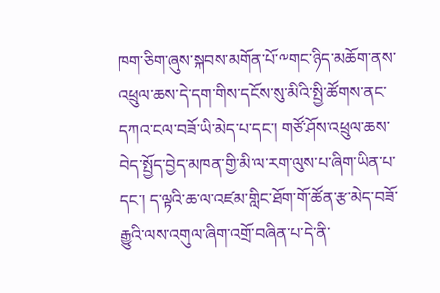ཁག་ཅིག་ཞུས་སྐབས་མགོན་པོ་༸གང་ཉིད་མཆོག་ནས་འཕྲུལ་ཆས་དེ་དག་གིས་དངོས་སུ་མིའི་སྤྱི་ཚོགས་ནང་དཀའ་ངལ་བཟོ་ཡི་མེད་པ་དང་། གཙོ་ཤོས་འཕྲུལ་ཆས་བེད་སྤྱོད་བྱེད་མཁན་གྱི་མི་ལ་རག་ལུས་པ་ཞིག་ཡིན་པ་དང་། ད་ལྟའི་ཆ་ལ་འཛམ་གླིང་ཐོག་གོ་ཚོན་རྩ་མེད་བཟོ་རྒྱུའི་ལས་འགུལ་ཞིག་འགྲོ་བཞིན་པ་དེ་ནི་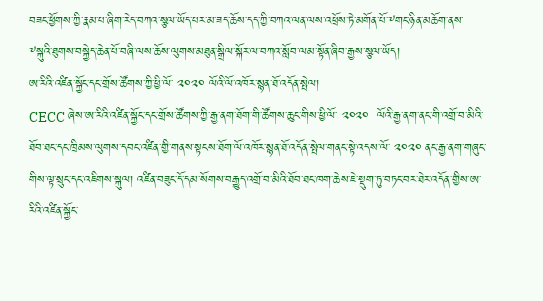བཟང་ཕྱོགས་ཀྱི་རྣམ་པ་ཞིག་རེད་བཀའ་སྩལ་ཡོད་པར་མ་ཟད་ཆོས་དད་ཀྱི་བཀའ་ལན་ལས་འཕྲོས་ཏེ་མགོན་པོ་༸གང་ཉིན་མཆོག་ནས་༸སྐུའི་ཐུགས་བསྐྱེད་ཆེན་པོ་བཞི་ལས་ཆོས་ལུགས་མཐུན་སྒྲིལ་སྐོར་ལ་བཀའ་སློབ་ལམ་སྟོན་ཞིབ་རྒྱས་སྩལ་ཡོད།
ཨ་རིའི་འཛིན་སྐྱོང་དང་གྲོས་ཚོགས་ཀྱི་ཕྱི་ལོ་ ༢༠༢༠ ལོའི་ལོ་འཁོར་སྙན་ཐོ་འདོན་སྤེལ།
CECC ཞེས་ཨ་རིའི་འཛིན་སྐྱོང་དང་གྲོས་ཚོགས་ཀྱི་རྒྱ་ནག་ཐོག་གི་ཚོགས་ཆུང་གིས་ཕྱི་ལོ་ ༢༠༢༠  ལོའི་རྒྱ་ནག་ནང་གི་འགྲོ་བ་མིའི་ཐོབ་ཐང་དང་ཁྲིམས་ལུགས་དབང་འཛིན་གྱི་གནས་སྟངས་ཐོག་ལོ་འཁོར་སྙན་ཐོ་འདོན་སྤེལ་གནང་སྟེ་འདས་ལོ་ ༢༠༢༠ ནང་རྒྱ་ནག་གཞུང་གིས་ལྟ་སྲུང་དང་འཇིགས་སྐུལ། འཛིན་བཟུང་དོ་དམ་སོགས་བརྒྱུད་འགྲོ་བ་མིའི་ཐོབ་ཐང་ཁག་ཆེས་ཇེ་སྡུག་ཏུ་བཏང་བར་ཐེར་འདོན་གྱིས་ཨ་རིའི་འཛིན་སྐྱོང་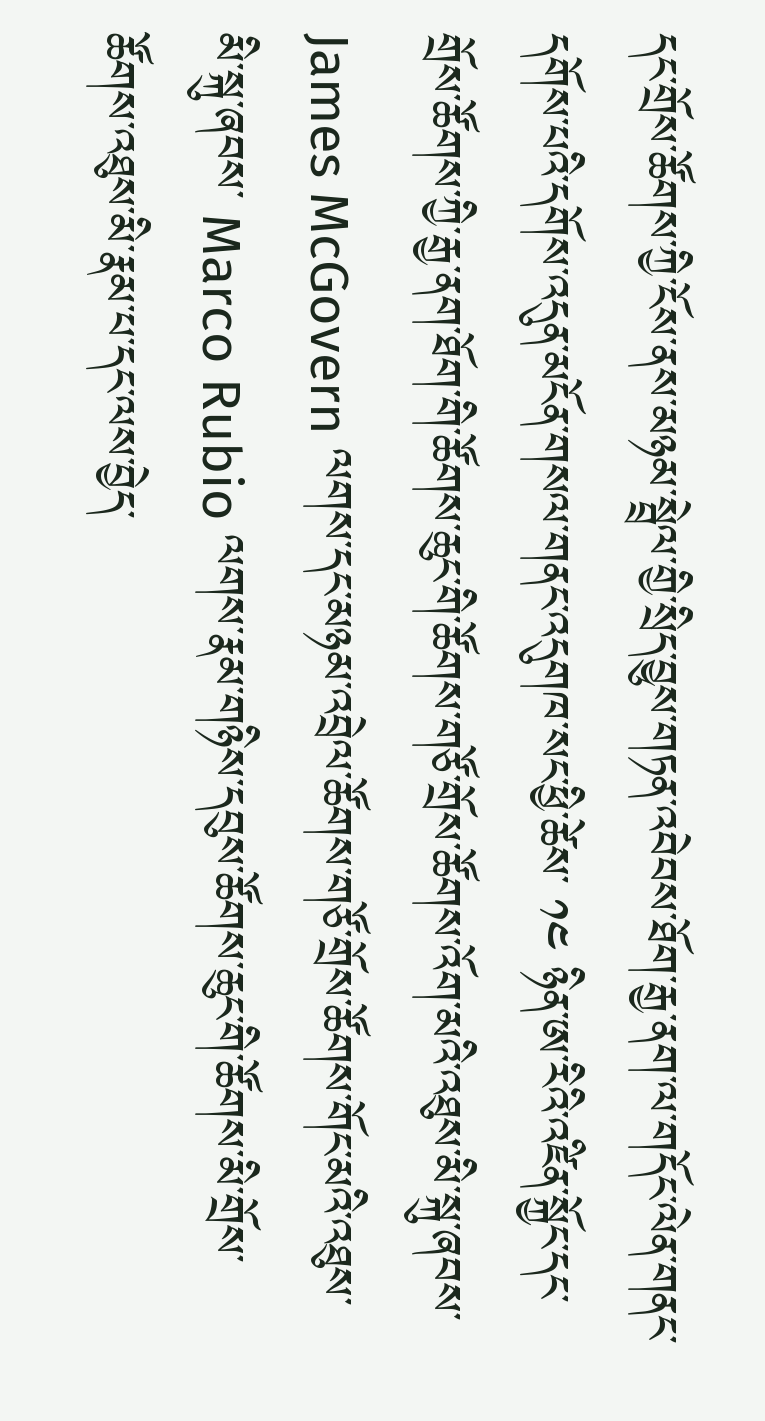དང་གྲོས་ཚོགས་ཀྱི་ངོས་ནས་མཉམ་སྦྲེལ་གྱི་སྲིད་བྱུས་གཏན་འབེབས་ཐོག་རྒྱ་ནག་ལ་གདོང་ལེན་གནང་དགོས་པའི་དགོས་འདུན་མངོན་གསལ་གནང་འདུགཁ་སང་ཕྱི་ཚེས་ ༡༤ ཉིན་ཨ་རིའི་འཛིན་སྐྱོང་དང་གྲོས་ཚོགས་ཀྱི་རྒྱ་ནག་ཐོག་གི་ཚོགས་ཆུང་གི་ཚོགས་གཙོ་གྲོས་ཚོགས་འོག་མའི་འཐུས་མི་སྐུ་ཞབས་ James McGovern ལགས་དང་མཉམ་འབྲེལ་ཚོགས་གཙོ་གྲོས་ཚོགས་གོང་མའི་འཐུས་མི་སྐུ་ཞབས་ Marco Rubio ལགས་རྣམ་གཉིས་དབུས་ཚོགས་ཆུང་གི་ཚོགས་མི་གྲོས་ཚོགས་འཐུས་མི་རྣམ་པ་དང་ལས་བྱེད་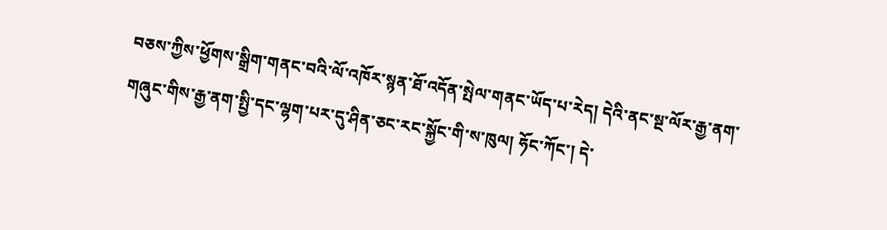བཅས་ཀྱིས་ཕྱོགས་སྒྲིག་གནང་བའི་ལོ་འཁོར་སྙན་ཐོ་འདོན་སྤེལ་གནང་ཡོད་པ་རེད། དེའི་ནང་སྔ་ལོར་རྒྱ་ནག་གཞུང་གིས་རྒྱ་ནག་སྤྱི་དང་ལྷག་པར་དུ་ཤིན་ཅང་རང་སྐྱོང་གི་ས་ཁུལ། ཧོང་ཀོང་། དེ་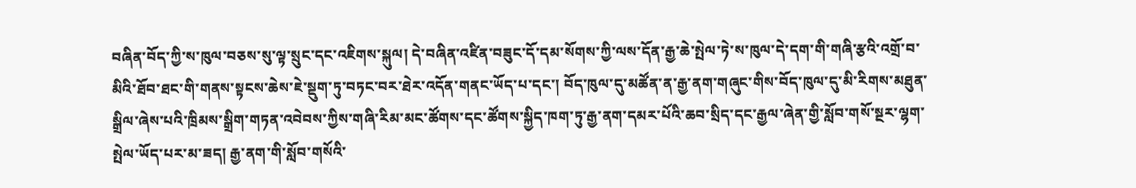བཞིན་བོད་ཀྱི་ས་ཁུལ་བཅས་སུ་ལྟ་སྲུང་དང་འཇིགས་སྐུལ། དེ་བཞིན་འཛིན་བཟུང་དོ་དམ་སོགས་ཀྱི་ལས་དོན་རྒྱ་ཆེ་སྤེལ་ཏེ་ས་ཁུལ་དེ་དག་གི་གཞི་རྩའི་འགྲོ་བ་མིའི་ཐོབ་ཐང་གི་གནས་སྟངས་ཆེས་ཇེ་སྡུག་ཏུ་བཏང་བར་ཐེར་འདོན་གནང་ཡོད་པ་དང་། བོད་ཁུལ་དུ་མཚོན་ན་རྒྱ་ནག་གཞུང་གིས་བོད་ཁུལ་དུ་མི་རིགས་མཐུན་སྒྲིལ་ཞེས་པའི་ཁྲིམས་སྒྲིག་གཏན་འབེབས་ཀྱིས་གཞི་རིམ་མང་ཚོགས་དང་ཚོགས་སྐྱིད་ཁག་ཏུ་རྒྱ་ནག་དམར་པོའི་ཆབ་སྲིད་དང་རྒྱལ་ཞེན་གྱི་སློབ་གསོ་སྔར་ལྷག་སྤེལ་ཡོད་པར་མ་ཟད། རྒྱ་ནག་གི་སློབ་གསོའི་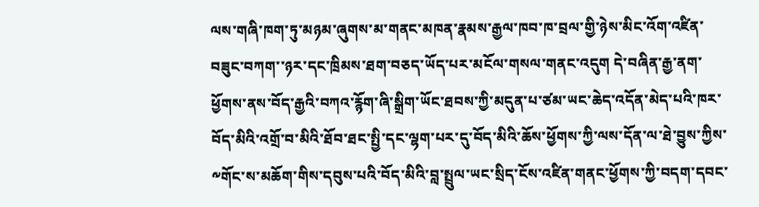ལས་གཞི་ཁག་ཏུ་མཉམ་ཞུགས་མ་གནང་མཁན་རྣམས་རྒྱལ་ཁབ་ཁ་བྲལ་གྱི་ཉེས་མིང་འོག་འཛིན་བཟུང་བཀག་་ཉར་དང་ཁྲིམས་ཐག་བཅད་ཡོད་པར་མངོལ་གསལ་གནང་འདུག དེ་བཞིན་རྒྱ་ནག་ཕྱོགས་ནས་བོད་རྒྱའི་བཀའ་རྙོག་ཞི་སྒྲིག་ཡོང་ཐབས་ཀྱི་མདུན་པ་ཙམ་ཡང་ཆེད་འདོན་མེད་པའི་ཁར་བོད་མིའི་འགྲོ་བ་མིའི་ཐོབ་ཐང་སྤྱི་དང་ལྷག་པར་དུ་བོད་མིའི་ཆོས་ཕྱོགས་ཀྱི་ལས་དོན་ལ་ཐེ་བྱུས་ཀྱིས་༸གོང་ས་མཆོག་གིས་དབུས་པའི་བོད་མིའི་བླ་སྤྲུལ་ཡང་སྲིད་ངོས་འཛིན་གནང་ཕྱོགས་ཀྱི་བདག་དབང་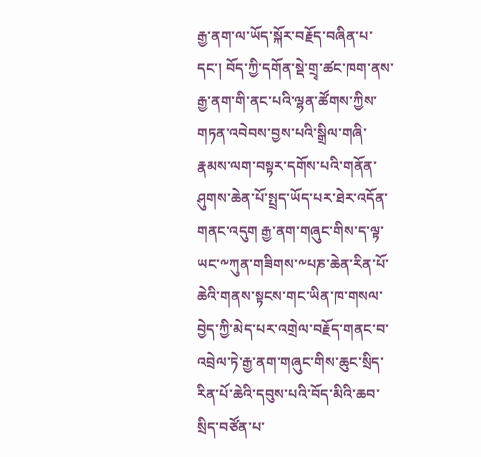རྒྱ་ནག་ལ་ཡོད་སྐོར་བརྗོད་བཞིན་པ་དང་། བོད་ཀྱི་དགོན་སྡེ་གྲྭ་ཚང་ཁག་ནས་རྒྱ་ནག་གི་ནང་པའི་ལྷན་ཚོགས་ཀྱིས་གཏན་འབེབས་བྱས་པའི་སྒྲིལ་གཞི་རྣམས་ལག་བསྟར་དགོས་པའི་གནོན་ཤུགས་ཆེན་པོ་སྤྲད་ཡོད་པར་ཐེར་འདོན་གནང་འདུག རྒྱ་ནག་གཞུང་གིས་ད་ལྟ་ཡང་༸ཀུན་གཟིགས་༸པཎ་ཆེན་རིན་པོ་ཆེའི་གནས་སྟངས་གང་ཡིན་ཁ་གསལ་བྱེད་ཀྱི་མེད་པར་འགྲེལ་བརྗོད་གནང་བ་འབྲེལ་ཏེ་རྒྱ་ནག་གཞུང་གིས་ཆུང་སྲིད་རིན་པོ་ཆེའི་དབུས་པའི་བོད་མིའི་ཆབ་སྲིད་བཙོན་པ་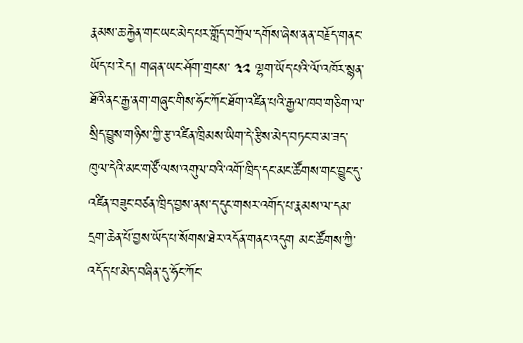རྣམས་ཆ་རྐྱེན་གང་ཡང་མེད་པར་གློད་བཀྲོལ་དགོས་ཞེས་ནན་བརྗོད་གནང་ཡོད་པ་རེད། གཞན་ཡང་ཤོག་གྲངས་ ༣༢ ལྷག་ཡོད་པའི་ལོ་འཁོར་སྙན་ཐོའི་ནང་རྒྱ་ནག་གཞུང་གིས་ཧོང་ཀོང་ཐོག་འཛིན་པའི་རྒྱལ་ཁབ་གཅིག་ལ་སྲིད་བྱུས་གཉིས་ཀྱི་རྩ་འཛིན་ཁྲིམས་ཡིག་དེ་རྩིས་མེད་བཏང་བ་མ་ཟད་ཁུལ་དེའི་མང་གཙོ་ལས་འགུལ་བའི་འགོ་ཁྲིད་དང་མང་ཚོགས་གང་བྱུང་དུ་འཛིན་བཟུང་བཙན་ཁྲིད་བྱས་ནས་ད་དུང་གསར་འགོད་པ་རྣམས་ལ་དམ་དྲག་ཆེན་པོ་བྱས་ཡོད་པ་སོགས་ཐེར་འདོན་གནང་འདུག མང་ཚོགས་ཀྱི་འདོད་པ་མེད་བཞིན་དུ་ཧོང་ཀོང་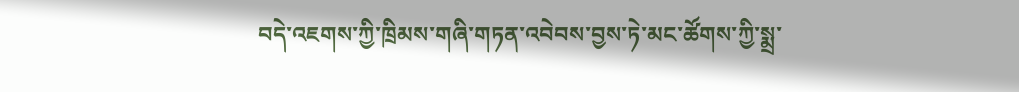བདེ་འཇགས་ཀྱི་ཁྲིམས་གཞི་གཏན་འབེབས་བྱས་ཏེ་མང་ཚོགས་ཀྱི་སྨྲ་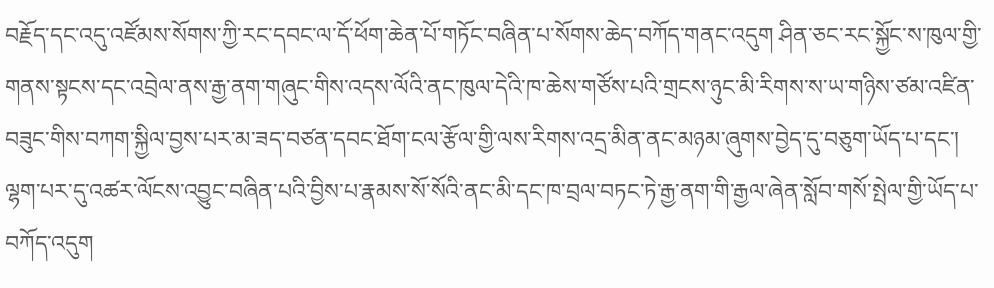བརྗོད་དང་འདུ་འཛོམས་སོགས་ཀྱི་རང་དབང་ལ་དོ་ཕོག་ཆེན་པོ་གཏོང་བཞིན་པ་སོགས་ཆེད་བཀོད་གནང་འདུག ཤིན་ཅང་རང་སྐྱོང་ས་ཁུལ་གྱི་གནས་སྟངས་དང་འབྲེལ་ནས་རྒྱ་ནག་གཞུང་གིས་འདས་ལོའི་ནང་ཁུལ་དེའི་ཁ་ཆེས་གཙོས་པའི་གྲངས་ཉུང་མི་རིགས་ས་ཡ་གཉིས་ཙམ་འཛིན་བཟུང་གིས་བཀག་སྐྱིལ་བྱས་པར་མ་ཟད་བཙན་དབང་ཐོག་ངལ་རྩོལ་གྱི་ལས་རིགས་འདྲ་མིན་ནང་མཉམ་ཞུགས་བྱེད་དུ་བཅུག་ཡོད་པ་དང་། ལྷག་པར་དུ་འཚར་ལོངས་འབྱུང་བཞིན་པའི་བྱིས་པ་རྣམས་སོ་སོའི་ནང་མི་དང་ཁ་བྲལ་བཏང་ཏེ་རྒྱ་ནག་གི་རྒྱལ་ཞེན་སློབ་གསོ་སྤེལ་གྱི་ཡོད་པ་བཀོད་འདུག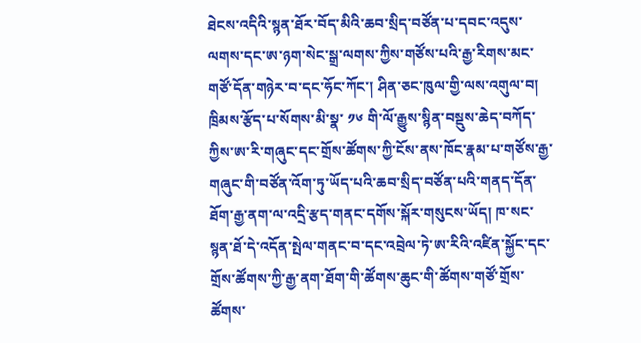ཐེངས་འདིའི་སྙན་ཐོར་བོད་མིའི་ཆབ་སྲིད་བཙོན་པ་དབང་འདུས་ལགས་དང་ཨ་ཉག་སེང་སྒྲ་ལགས་ཀྱིས་གཙོས་པའི་རྒྱ་རིགས་མང་གཙོ་དོན་གཉེར་བ་དང་ཧོང་ཀོང་། ཤིན་ཅང་ཁུལ་གྱི་ལས་འགུལ་བ། ཁྲིམས་རྩོད་པ་སོགས་མི་སྣ་ ༡༦ གི་ལོ་རྒྱུས་སྙིན་བསྡུས་ཆེད་བཀོད་ཀྱིས་ཨ་རི་གཞུང་དང་གྲོས་ཚོགས་ཀྱི་ངོས་ནས་ཁོང་རྣམ་པ་གཙོས་རྒྱ་གཞུང་གི་བཙོན་འོག་ཏུ་ཡོད་པའི་ཆབ་སྲིད་བཙོན་པའི་གནད་དོན་ཐོག་རྒྱ་ནག་ལ་འདྲི་རྩད་གནང་དགོས་སྐོར་གསུངས་ཡོད། ཁ་སང་སྙན་ཐོ་དེ་འདོན་སྤེལ་གནང་བ་དང་འབྲེལ་ཏེ་ཨ་རིའི་འཛིན་སྐྱོང་དང་གྲོས་ཚོགས་ཀྱི་རྒྱ་ནག་ཐོག་གི་ཚོགས་ཆུང་གི་ཚོགས་གཙོ་གྲོས་ཚོགས་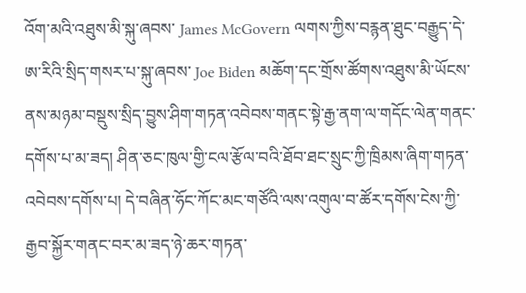འོག་མའི་འཐུས་མི་སྐུ་ཞབས་ James McGovern ལགས་ཀྱིས་བརྙན་ཐུང་བརྒྱུད་དེ་ཨ་རིའི་སྲིད་གསར་པ་སྐུ་ཞབས་ Joe Biden མཆོག་དང་གྲོས་ཚོགས་འཐུས་མི་ཡོངས་ནས་མཉམ་བསྡུས་སྲིད་བྱུས་ཤིག་གཏན་འབེབས་གནང་སྟེ་རྒྱ་ནག་ལ་གདོང་ལེན་གནང་དགོས་པ་མ་ཟད། ཤིན་ཅང་ཁུལ་གྱི་ངལ་རྩོལ་བའི་ཐོབ་ཐང་སྲུང་ཀྱི་ཁྲིམས་ཞིག་གཏན་འབེབས་དགོས་པ། དེ་བཞིན་ཧོང་ཀོང་མང་གཙོའི་ལས་འགུལ་བ་ཚོར་དགོས་ངེས་ཀྱི་རྒྱབ་སྐྱོར་གནང་བར་མ་ཟད་ཉེ་ཆར་གཏན་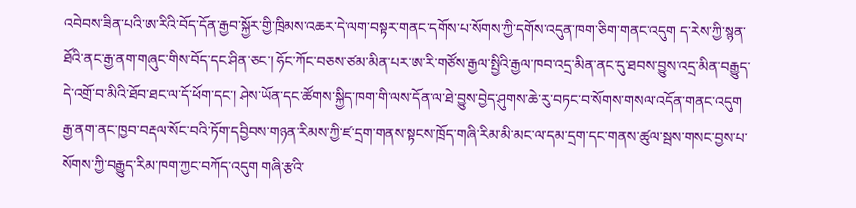འབེབས་ཟིན་པའི་ཨ་རིའི་བོད་དོན་རྒྱབ་སྐྱོར་གྱི་ཁྲིམས་འཆར་དེ་ལག་བསྟར་གནང་དགོས་པ་སོགས་ཀྱི་དགོས་འདུན་ཁག་ཅིག་གནང་འདུག ད་རེས་ཀྱི་སྙན་ཐོའི་ནང་རྒྱ་ནག་གཞུང་གིས་བོད་དང་ཤིན་ཅང་། ཧོང་ཀོང་བཅས་ཙམ་མིན་པར་ཨ་རི་གཙོས་རྒྱལ་སྤྱིའི་རྒྱལ་ཁབ་འདྲ་མིན་ནང་དུ་ཐབས་བྱུས་འདྲ་མིན་བརྒྱུད་དེ་འགྲོ་བ་མིའི་ཐོབ་ཐང་ལ་དོ་ཕོག་དང་། ཤེས་ཡོན་དང་ཚོགས་སྐྱིད་ཁག་གི་ལས་དོན་ལ་ཐེ་བྱུས་བྱེད་ཤུགས་ཆེ་རུ་བཏང་བ་སོགས་གསལ་འདོན་གནང་འདུག རྒྱ་ནག་ནང་ཁྱབ་བརྡལ་སོང་བའི་ཏོག་དབྱིབས་གཉན་རིམས་ཀྱི་ཛ་དྲག་གནས་སྟངས་ཁྲོད་གཞི་རིམ་མི་མང་ལ་དམ་དྲག་དང་གནས་ཚུལ་སྦས་གསང་བྱས་པ་སོགས་ཀྱི་བརྒྱུད་རིམ་ཁག་ཀྱང་བཀོད་འདུག གཞི་རྩའི་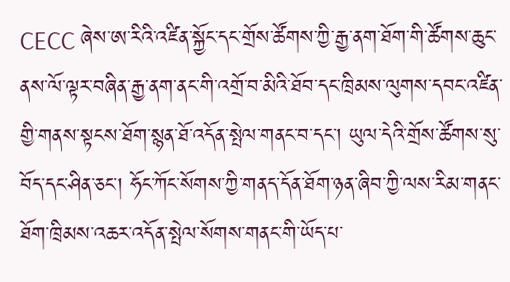CECC ཞེས་ཨ་རིའི་འཛིན་སྐྱོང་དང་གྲོས་ཚོགས་ཀྱི་རྒྱ་ནག་ཐོག་གི་ཚོགས་ཆུང་ནས་ལོ་ལྟར་བཞིན་རྒྱ་ནག་ནང་གི་འགྲོ་བ་མིའི་ཐོབ་དང་ཁྲིམས་ལུགས་དབང་འཛིན་གྱི་གནས་སྟངས་ཐོག་སྙན་ཐོ་འདོན་སྤེལ་གནང་བ་དང་། ཡུལ་དེའི་གྲོས་ཚོགས་སུ་བོད་དང་ཤིན་ཅང་། ཧོང་ཀོང་སོགས་ཀྱི་གནད་དོན་ཐོག་ཉན་ཞིབ་ཀྱི་ལས་རིམ་གནང་ཐོག་ཁྲིམས་འཆར་འདོན་སྤེལ་སོགས་གནང་གི་ཡོད་པ་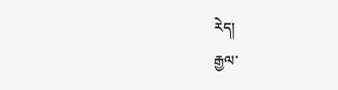རེད།
རྒྱལ་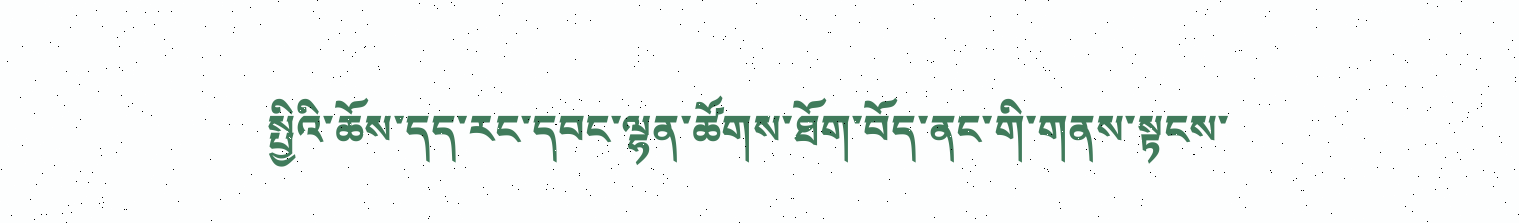སྤྱིའི་ཆོས་དད་རང་དབང་ལྷན་ཚོགས་ཐོག་བོད་ནང་གི་གནས་སྟངས་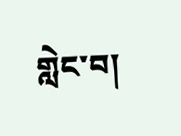གླེང་བ།